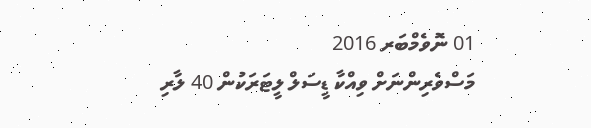01 ނޮވެމްބަރ 2016
މަސްވެރިންނަށް ވިއްކާ ޑީސަލް ލީޓަރަކުން 40 ލާރި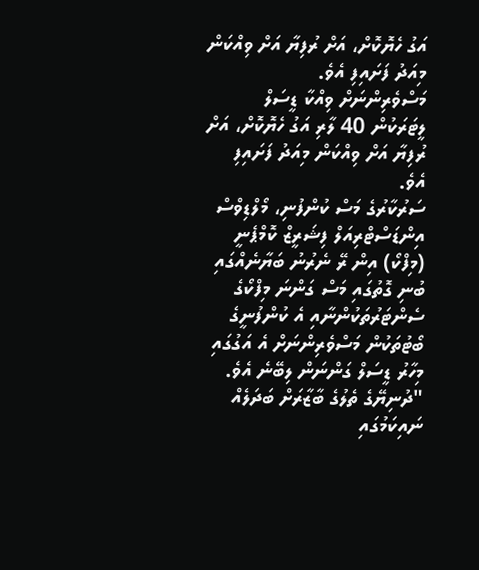އަގު ހެޔޮކޮށް، އަށް ރުފިޔާ އަށް ވިއްކަން މިއަދު ފަށައިފި އެވެ.
މަސްވެރިންނަށް ވިއްކާ ޑީސަލް ލީޓަރަކުން 40 ލާރި އަގު ހެޔޮކޮށް، އަށް ރުފިޔާ އަށް ވިއްކަން މިއަދު ފަށައިފި އެވެ.
ސަރުކާރުގެ މަސް ކުންފުނި، މޯލްޑިވްސް އިންޑަސްޓްރިއަލް ފިޝަރީޒް ކޮމްޕެނީ (މިފްކޯ) އިން ރޭ ނެރުނު ބަޔާނެއްގައި ބުނި ގޮތުގައި މަސް ގަންނަ މިފްކޯގެ ސެންޓަރުތަކުންނާއި އެ ކުންފުނީގެ ބޯޓުތަކުން މަސްވެރިންނަށް އެ އަގުގައި މިހާރު ޑީސަލް ގަންނަން ލިބޭނެ އެވެ.
"ދުނިޔޭގެ ތެލުގެ ބާޒާރަށް ބަދަލެއް ނައިކަމުގައި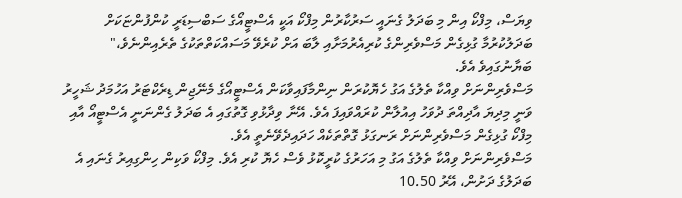ވިޔަސް، މިފްކޯ އިން މި ބަދަލު ގެނައީ ސަރުކާރުން މިފްކޯ އަކީ އެސްޓީއޯގެ ސަބްސިޑަރީ ކުންފުންޏަކަށް ބަދަލުކުރުމާ ގުޅިގެން މަސްވެރިންގެ ކުރިއެރުމަށާއި ލާބަ އަށް ކުރެވޭ މަސައްކަތްތަކުގެ ތެރެއިންނެވެ،" ބަޔާނުގައިވެ އެވެ.
މަސްވެރިންނަށް ވިއްކާ ތެލުގެ އަގު ހެޔޮކުރަން ނިންމާފައިވާކަން އެސްޓީއޯގެ މެނޭޖިން ޑިރެކްޓަރު އަހުމަދު ޝަހީރު ވަނީ މިދިޔަ އާދިއްތަ ދުވަހު އިއުލާން ކުރައްވައިފަ އެވެ. އޭނާ ވިދާޅުވި ގޮތުގައި އެ ބަދަލު ގެންނަނީ އެސްޓީއޯ އާއި މިފްކޯ ގުޅިގެން މަސްވެރިންނަށް ރަނގަޅު ގޮތްތަކެއް ހަދައިދެވޭނެތީ އެވެ.
މަސްވެރިންނަށް ވިއްކާ ތެލުގެ އަގު މި އަހަރުގެ ކުރީކޮޅު ވެސް ހެޔޮ ކުރި އެވެ. މިފްކޯ ވަކިން ހިންގިއިރު ގެނައި އެ ބަދަލުގެ ދަށުން، އޭރު 10.50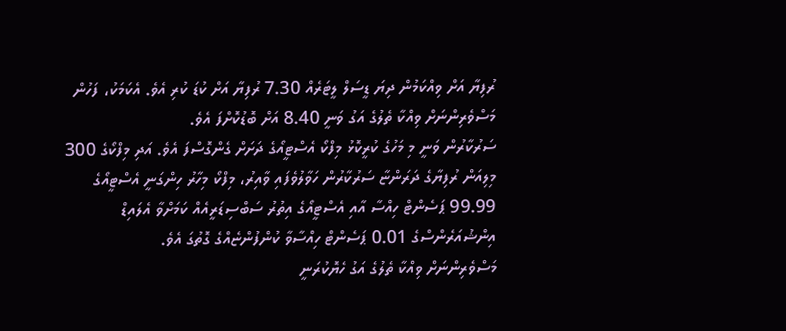ރުފިޔާ އަށް ވިއްކަމުން ދިޔަ ޑީސަލް ލީޓަރެއް 7.30 ރުފިޔާ އަށް ކުޑަ ކުރި އެވެ. އެކަމަކު، ފަހުން މަސްވެރިންނަށް ވިއްކާ ތެލުގެ އަގު ވަނީ 8.40 އަށް ބޮޑުކޮށްފަ އެވެ.
ސަރުކާރުން ވަނީ މި މަހުގެ ކުރީކޮޅު މިފްކޯ އެސްޓީއޯގެ ދަށަށް ގެންގޮސްފަ އެވެ. އަދި މިފްކޯގެ 300 މިލިއަން ރުފިޔާގެ ދަރަންޏާ ސަރުކާރުން ހަވާލުވެފައި ވާއިރު، މިފްކޯ މިހާރު ހިންގަނީ އެސްޓީއޯގެ 99.99 ޕަސެންޓް ހިއްސާ އާއި އެސްޓީއޯގެ އިތުރު ސަބްސިޑަރީއެއް ކަމަށްވާ އެލައިޑް އިންޝުއަރެންސްގެ 0.01 ޕަސެންޓް ހިއްސާވާ ކުންފުންޏެއްގެ ގޮތުގަ އެވެ.
މަސްވެރިންނަށް ވިއްކާ ތެލުގެ އަގު ހެޔޮކުރަނީ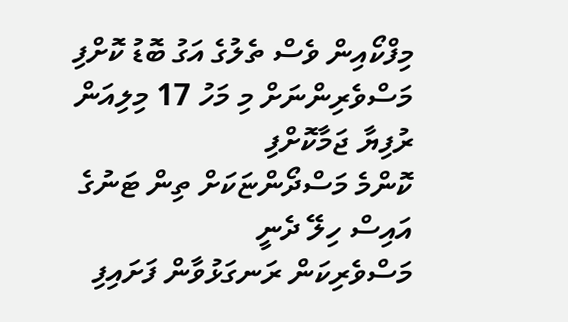މިފްކޯއިން ވެސް ތެލުގެ އަގު ބޮޑު ކޮށްފި
މަސްވެރިންނަށް މި މަހު 17 މިލިއަން ރުފިޔާ ޖަމާކޮށްފި
ކޮންމެ މަސްދޯންޏަކަށް ތިން ޓަނުގެ އައިސް ހިލޭ ދެނީ
މަސްވެރިކަން ރަނގަޅުވާން ފަށައިފި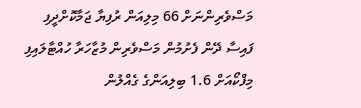މަސްވެރިންނަށް 66 މިލިއަން ރުފިޔާ ޖަމާކޮށްދީފި
ފައިސާ ދޭން ފެށުމުން މަސްވެރިން މުޒާހަރާ ހުއްޓާލައިފި
މިފްކޯއަށް 1.6 ބިލިއަންގެ ގެއްލުން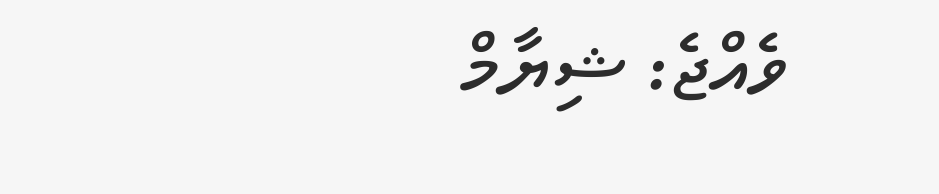ވެއްޖެ: ޝިޔާމް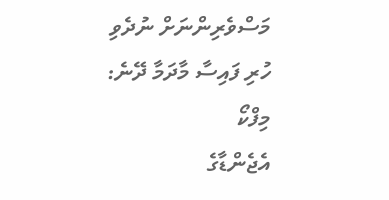މަސްވެރިންނަށް ނުދެވި ހުރި ފައިސާ މާދަމާ ދޭނެ: މިފްކޯ
އެޖެންޑާގެ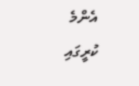އެންމެ ކުރީގައި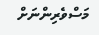މަސްވެރިންނަށް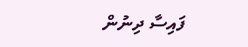ފައިސާ ދިނުން